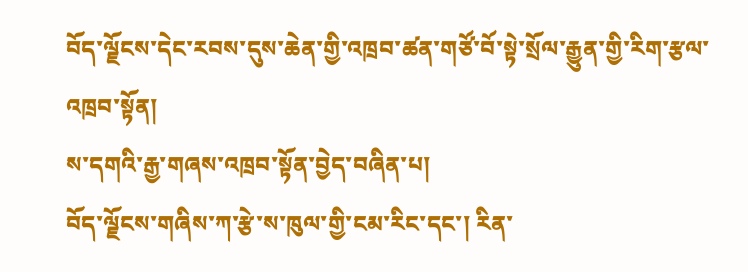བོད་ལྗོངས་དེང་རབས་དུས་ཆེན་གྱི་འཁྲབ་ཚན་གཙོ་བོ་སྟེ་སྲོལ་རྒྱུན་གྱི་རིག་རྩལ་འཁྲབ་སྟོན།
ས་དགའི་རྒྱ་གཞས་འཁྲབ་སྟོན་བྱེད་བཞིན་པ།
བོད་ལྗོངས་གཞིས་ཀ་རྩེ་ས་ཁུལ་གྱི་ངམ་རིང་དང་། རིན་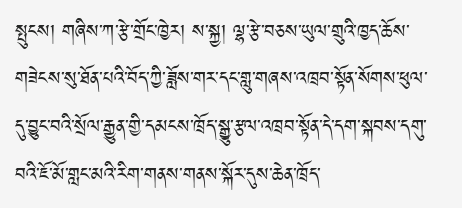སྤུངས། གཞིས་ཀ་རྩེ་གྲོང་ཁྱེར། ས་སྐྱ། ལྷ་རྩེ་བཅས་ཡུལ་གྲུའི་ཁྱད་ཆོས་གཟེངས་སུ་ཐོན་པའི་བོད་ཀྱི་ཟློས་གར་དང་གླུ་གཞས་འཁྲབ་སྟོན་སོགས་ཕུལ་དུ་བྱུང་བའི་སྲོལ་རྒྱུན་གྱི་དམངས་ཁྲོད་སྒྱུ་རྩལ་འཁྲབ་སྟོན་དེ་དག་སྐབས་དགུ་བའི་ཇོ་མོ་གླང་མའི་རིག་གནས་གནས་སྐོར་དུས་ཆེན་ཁྲོད་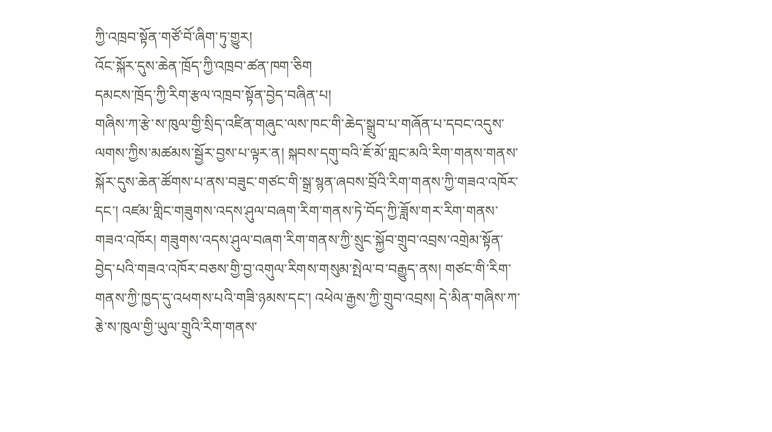ཀྱི་འཁྲབ་སྟོན་གཙོ་བོ་ཞིག་ཏུ་གྱུར།
འོང་སྐོར་དུས་ཆེན་ཁྲོད་ཀྱི་འཁྲབ་ཚན་ཁག་ཅིག
དམངས་ཁྲོད་ཀྱི་རིག་རྩལ་འཁྲབ་སྟོན་བྱེད་བཞིན་པ།
གཞིས་ཀ་རྩེ་ས་ཁུལ་གྱི་སྲིད་འཛིན་གཞུང་ལས་ཁང་གི་ཆེད་སྒྲུབ་པ་གཞོན་པ་དབང་འདུས་ལགས་ཀྱིས་མཚམས་སྦྱོར་བྱས་པ་ལྟར་ན། སྐབས་དགུ་བའི་ཇོ་མོ་གླང་མའི་རིག་གནས་གནས་སྐོར་དུས་ཆེན་ཚོགས་པ་ནས་བཟུང་གཙང་གི་སྒྲ་སྙན་ཞབས་བྲོའི་རིག་གནས་ཀྱི་གཟའ་འཁོར་དང་། འཛམ་གླིང་གཟུགས་འདས་ཤུལ་བཞག་རིག་གནས་ཏེ་བོད་ཀྱི་ཟློས་གར་རིག་གནས་གཟའ་འཁོར། གཟུགས་འདས་ཤུལ་བཞག་རིག་གནས་ཀྱི་སྲུང་སྐྱོབ་གྲུབ་འབྲས་འགྲེམ་སྟོན་བྱེད་པའི་གཟའ་འཁོར་བཅས་གྱི་བྱ་འགུལ་རིགས་གསུམ་སྤེལ་བ་བརྒྱུད་ནས། གཙང་གི་རིག་གནས་ཀྱི་ཁྱད་དུ་འཕགས་པའི་གཟི་ཉམས་དང་། འཕེལ་རྒྱས་ཀྱི་གྲུབ་འབྲས། དེ་མིན་གཞིས་ཀ་རྕེ་ས་ཁུལ་གྱི་ཡུལ་གྲུའི་རིག་གནས་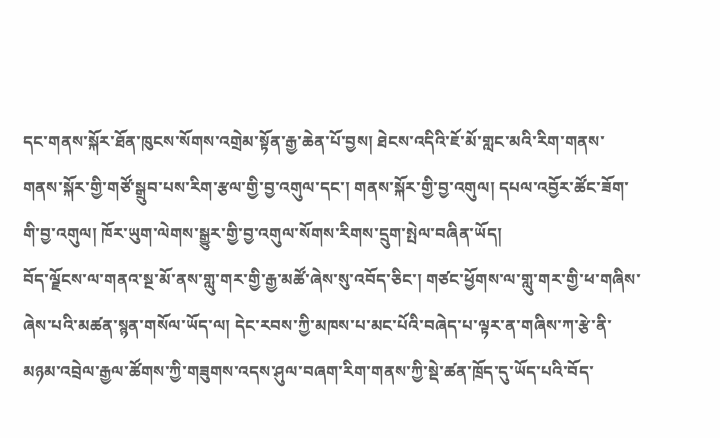དང་གནས་སྐོར་ཐོན་ཁུངས་སོགས་འགྲེམ་སྟོན་རྒྱ་ཆེན་པོ་བྱས། ཐེངས་འདིའི་ཇོ་མོ་གླང་མའི་རིག་གནས་གནས་སྐོར་གྱི་གཙོ་སྒྲུབ་པས་རིག་རྩལ་གྱི་བྱ་འགུལ་དང་། གནས་སྐོར་གྱི་བྱ་འགུལ། དཔལ་འབྱོར་ཚོང་ཟོག་གི་བྱ་འགུལ། ཁོར་ཡུག་ལེགས་སྒྱུར་གྱི་བྱ་འགུལ་སོགས་རིགས་དྲུག་སྤེལ་བཞིན་ཡོད།
བོད་ལྗོངས་ལ་གནའ་སྔ་མོ་ནས་གླུ་གར་གྱི་རྒྱ་མཚོ་ཞེས་སུ་འབོད་ཅིང་། གཙང་ཕྱོགས་ལ་གླུ་གར་གྱི་ཕ་གཞིས་ཞེས་པའི་མཚན་སྙན་གསོལ་ཡོད་ལ། དེང་རབས་ཀྱི་མཁས་པ་མང་པོའི་བཞེད་པ་ལྟར་ན་གཞིས་ཀ་རྩེ་ནི་མཉམ་འབྲེལ་རྒྱལ་ཚོགས་ཀྱི་གཟུགས་འདས་ཤུལ་བཞག་རིག་གནས་ཀྱི་སྡེ་ཚན་ཁྲོད་དུ་ཡོད་པའི་བོད་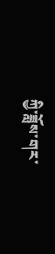ཀྱི་ཟློས་གར་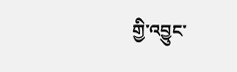གྱི་འབྱུང་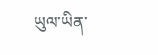ཡུལ་ཡིན་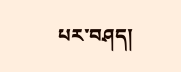པར་བཤད།